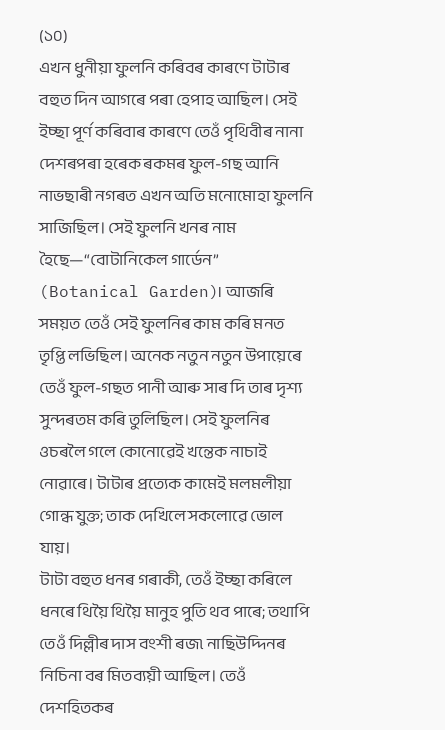(১০)
এখন ধুনীয়া ফুলনি কৰিবৰ কাৰণে টাটাৰ বহুত দিন আগৰে পৰা হেপাহ আছিল। সেই ইচ্ছা পূৰ্ণ কৰিবাৰ কাৰণে তেওঁ পৃথিবীৰ নানা দেশৰপৰা হৰেক ৰকমৰ ফুল-গছ আনি নাভছাৰী নগৰত এখন অতি মনোমোহা ফুলনি সাজিছিল। সেই ফুলনি খনৰ নাম হৈছে—“বোটানিকেল গাৰ্ডেন” (Botanical Garden)। আজৰি সময়ত তেওঁ সেই ফুলনিৰ কাম কৰি মনত তৃপ্তি লভিছিল। অনেক নতুন নতুন উপায়েৰে তেওঁ ফুল-গছত পানী আৰু সাৰ দি তাৰ দৃশ্য সুন্দৰতম কৰি তুলিছিল। সেই ফুলনিৰ ওচৰলৈ গলে কোনোৱেই খন্তেক নাচাই নোৱাৰে। টাটাৰ প্ৰত্যেক কামেই মলমলীয়া গোন্ধ যুক্ত; তাক দেখিলে সকলোৱে ভোল যায়।
টাটা বহুত ধনৰ গৰাকী, তেওঁ ইচ্ছা কৰিলে ধনৰে থিয়ৈ থিয়ৈ মানুহ পুতি থব পাৰে; তথাপি তেওঁ দিল্লীৰ দাস বংশী ৰজ৷ নাছিউদ্দিনৰ নিচিনা বৰ মিতব্যয়ী আছিল। তেওঁ দেশহিতকৰ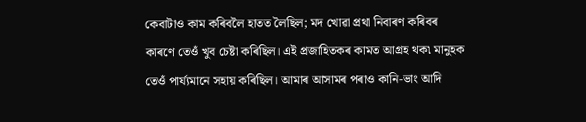কেবাটাও কাম কৰিবলৈ হাতত লৈছিল; মদ খোৱা প্ৰথা নিবাৰণ কৰিবৰ কাৰণে তেওঁ খুব চেষ্টা কৰিছিল। এই প্ৰজাহিতকৰ কামত আগ্ৰহ থক৷ মানুহক তেওঁ পাৰ্য্যমানে সহায় কৰিছিল। আমাৰ আসামৰ পৰাও কানি-ভাং আদি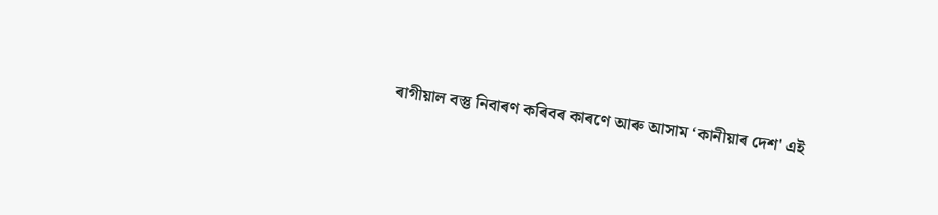ৰাগীয়াল বস্তু নিবাৰণ কৰিবৰ কাৰণে আৰু আসাম ‘কানীয়াৰ দেশ' এই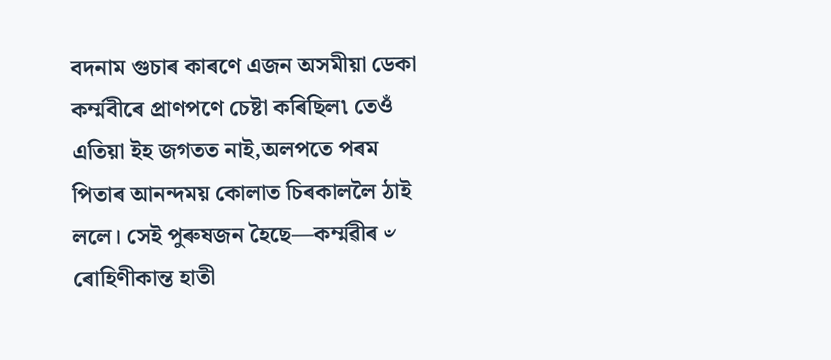বদনাম গুচাৰ কাৰণে এজন অসমীয়া ডেকা কৰ্ম্মবীৰে প্ৰাণপণে চেষ্টা কৰিছিল৷ তেওঁ এতিয়া ইহ জগতত নাই,অলপতে পৰম পিতাৰ আনন্দময় কোলাত চিৰকাললৈ ঠাই ললে। সেই পুৰুষজন হৈছে—কৰ্ম্মৱীৰ ৺ ৰোহিণীকান্ত হাতী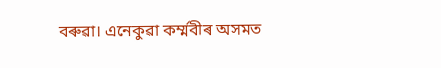বৰুৱা। এনেকুৱা কৰ্ম্মবীৰ অসমত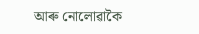আৰু নোলোৱাকৈ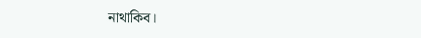নাথাকিব।